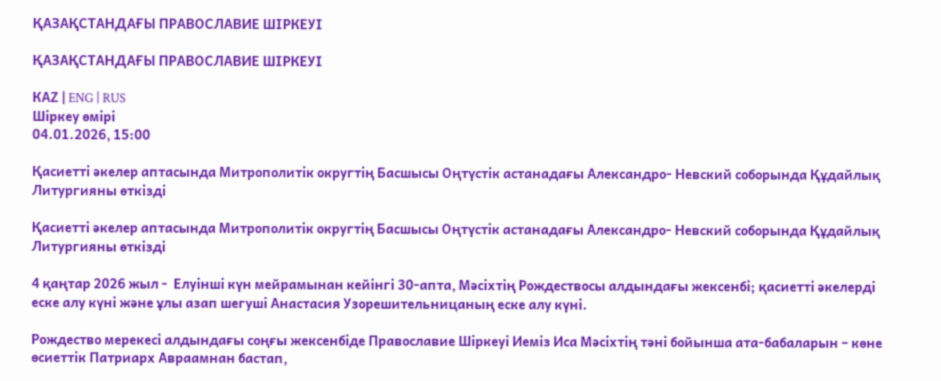ҚАЗАҚСТАНДАҒЫ ПРАВОСЛАВИЕ ШІРКЕУІ

ҚАЗАҚСТАНДАҒЫ ПРАВОСЛАВИЕ ШІРКЕУІ

КАZ | ENG | RUS
Шіркеу өмірі
04.01.2026, 15:00

Қасиетті әкелер аптасында Митрополитік округтің Басшысы Оңтүстік астанадағы Александро- Невский соборында Құдайлық Литургияны өткізді

Қасиетті әкелер аптасында Митрополитік округтің Басшысы Оңтүстік астанадағы Александро- Невский соборында Құдайлық Литургияны өткізді

4 қаңтар 2026 жыл -  Елуінші күн мейрамынан кейінгі 30-апта, Мәсіхтің Рождествосы алдындағы жексенбі; қасиетті әкелерді еске алу күні және ұлы азап шегуші Анастасия Узорешительницаның еске алу күні.

Рождество мерекесі алдындағы соңғы жексенбіде Православие Шіркеуі Иеміз Иса Мәсіхтің тәні бойынша ата-бабаларын – көне өсиеттік Патриарх Авраамнан бастап,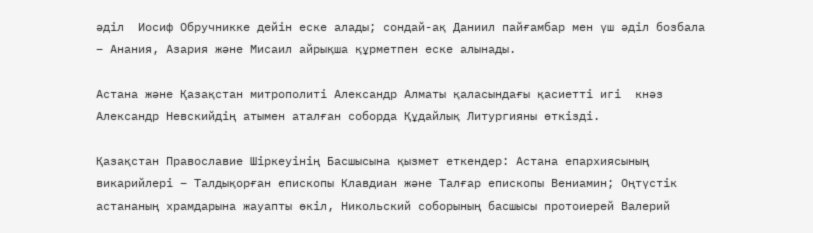әділ  Иосиф Обручникке дейін еске алады; сондай-ақ Даниил пайғамбар мен үш әділ бозбала – Анания, Азария және Мисаил айрықша құрметпен еске алынады.

Астана және Қазақстан митрополиті Александр Алматы қаласындағы қасиетті игі  кнәз Александр Невскийдің атымен аталған соборда Құдайлық Литургияны өткізді.

Қазақстан Православие Шіркеуінің Басшысына қызмет еткендер: Астана епархиясының викарийлері – Талдықорған епископы Клавдиан және Талғар епископы Вениамин; Оңтүстік астананың храмдарына жауапты өкіл, Никольский соборының басшысы протоиерей Валерий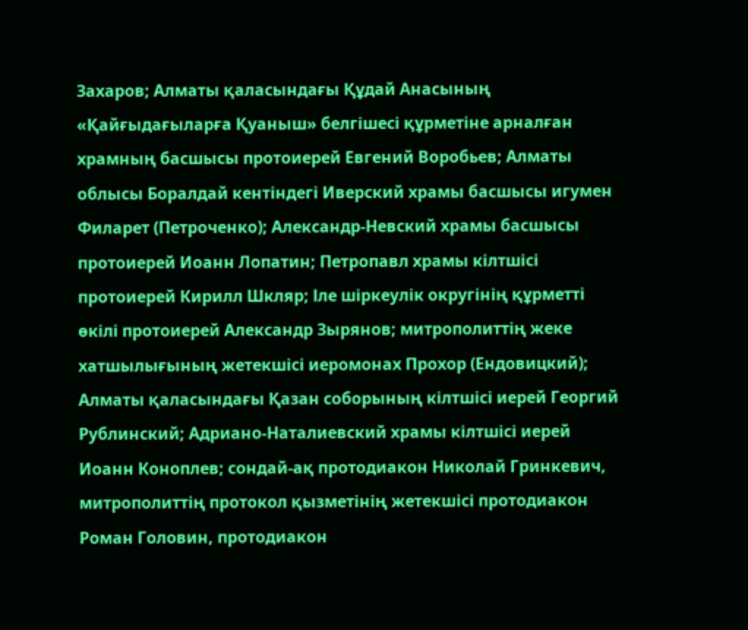Захаров; Алматы қаласындағы Құдай Анасының «Қайғыдағыларға Қуаныш» белгішесі құрметіне арналған храмның басшысы протоиерей Евгений Воробьев; Алматы облысы Боралдай кентіндегі Иверский храмы басшысы игумен Филарет (Петроченко); Александр-Невский храмы басшысы протоиерей Иоанн Лопатин; Петропавл храмы кілтшісі протоиерей Кирилл Шкляр; Іле шіркеулік округінің құрметті өкілі протоиерей Александр Зырянов; митрополиттің жеке хатшылығының жетекшісі иеромонах Прохор (Ендовицкий); Алматы қаласындағы Қазан соборының кілтшісі иерей Георгий Рублинский; Адриано-Наталиевский храмы кілтшісі иерей Иоанн Коноплев; сондай-ақ протодиакон Николай Гринкевич, митрополиттің протокол қызметінің жетекшісі протодиакон Роман Головин, протодиакон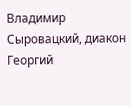Владимир Сыровацкий, диакон Георгий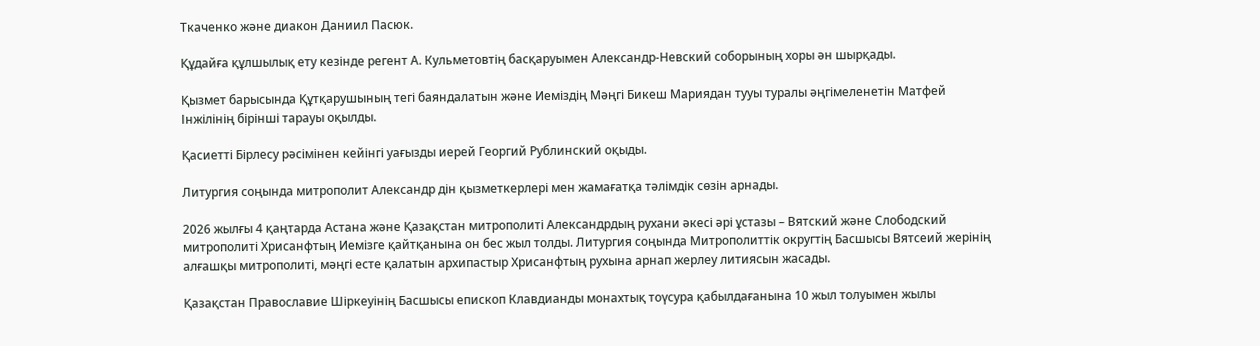Ткаченко және диакон Даниил Пасюк.

Құдайға құлшылық ету кезінде регент А. Кульметовтің басқаруымен Александр-Невский соборының хоры ән шырқады.

Қызмет барысында Құтқарушының тегі баяндалатын және Иеміздің Мәңгі Бикеш Мариядан тууы туралы әңгімеленетін Матфей Інжілінің бірінші тарауы оқылды.

Қасиетті Бірлесу рәсімінен кейінгі уағызды иерей Георгий Рублинский оқыды.

Литургия соңында митрополит Александр дін қызметкерлері мен жамағатқа тәлімдік сөзін арнады.

2026 жылғы 4 қаңтарда Астана және Қазақстан митрополиті Александрдың рухани әкесі әрі ұстазы – Вятский және Слободский митрополиті Хрисанфтың Иемізге қайтқанына он бес жыл толды. Литургия соңында Митрополиттік округтің Басшысы Вятсеий жерінің алғашқы митрополиті, мәңгі есте қалатын архипастыр Хрисанфтың рухына арнап жерлеу литиясын жасады.

Қазақстан Православие Шіркеуінің Басшысы епископ Клавдианды монахтық тоүсура қабылдағанына 10 жыл толуымен жылы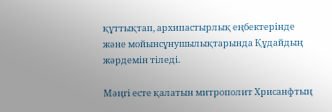құттықтап, архипастырлық еңбектерінде және мойынсұнушылықтарында Құдайдың жәрдемін тіледі.

Мәңгі есте қалатын митрополит Хрисанфтың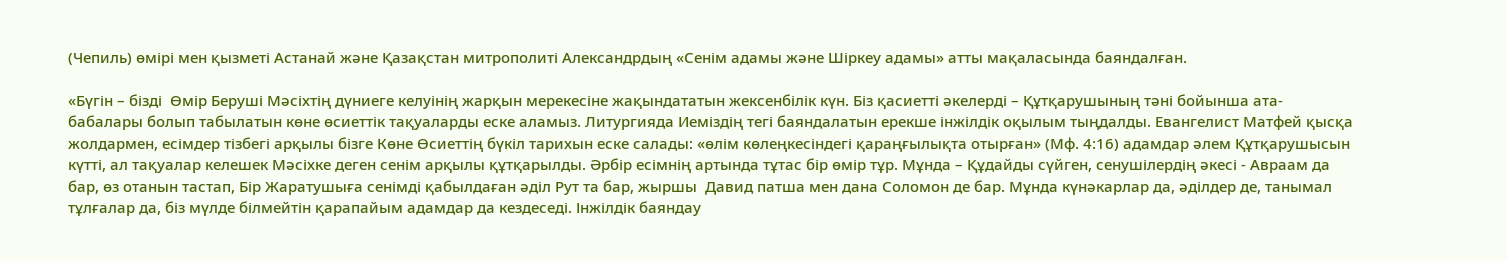(Чепиль) өмірі мен қызметі Астанай және Қазақстан митрополиті Александрдың «Сенім адамы және Шіркеу адамы» атты мақаласында баяндалған.

«Бүгін – бізді  Өмір Беруші Мәсіхтің дүниеге келуінің жарқын мерекесіне жақындататын жексенбілік күн. Біз қасиетті әкелерді – Құтқарушының тәні бойынша ата-бабалары болып табылатын көне өсиеттік тақуаларды еске аламыз. Литургияда Иеміздің тегі баяндалатын ерекше інжілдік оқылым тыңдалды. Евангелист Матфей қысқа жолдармен, есімдер тізбегі арқылы бізге Көне Өсиеттің бүкіл тарихын еске салады: «өлім көлеңкесіндегі қараңғылықта отырған» (Мф. 4:16) адамдар әлем Құтқарушысын күтті, ал тақуалар келешек Мәсіхке деген сенім арқылы құтқарылды. Әрбір есімнің артында тұтас бір өмір тұр. Мұнда – Құдайды сүйген, сенушілердің әкесі - Авраам да бар, өз отанын тастап, Бір Жаратушыға сенімді қабылдаған әділ Рут та бар, жыршы  Давид патша мен дана Соломон де бар. Мұнда күнәкарлар да, әділдер де, танымал тұлғалар да, біз мүлде білмейтін қарапайым адамдар да кездеседі. Інжілдік баяндау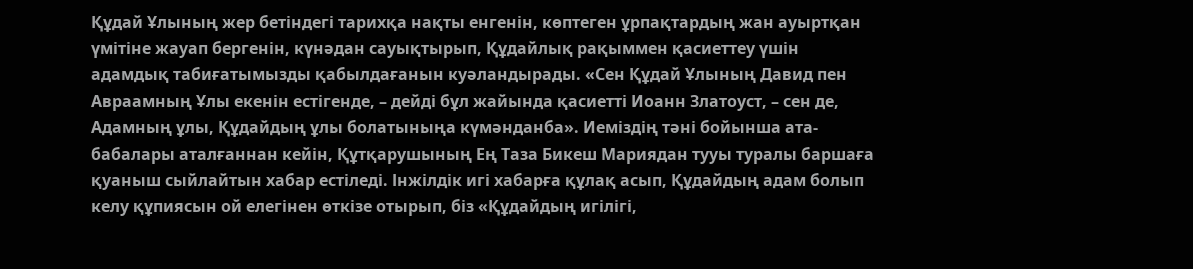Құдай Ұлының жер бетіндегі тарихқа нақты енгенін, көптеген ұрпақтардың жан ауыртқан үмітіне жауап бергенін, күнәдан сауықтырып, Құдайлық рақыммен қасиеттеу үшін адамдық табиғатымызды қабылдағанын куәландырады. «Сен Құдай Ұлының Давид пен Авраамның Ұлы екенін естігенде, – дейді бұл жайында қасиетті Иоанн Златоуст, – сен де, Адамның ұлы, Құдайдың ұлы болатыныңа күмәнданба». Иеміздің тәні бойынша ата-бабалары аталғаннан кейін, Құтқарушының Ең Таза Бикеш Мариядан тууы туралы баршаға қуаныш сыйлайтын хабар естіледі. Інжілдік игі хабарға құлақ асып, Құдайдың адам болып келу құпиясын ой елегінен өткізе отырып, біз «Құдайдың игілігі,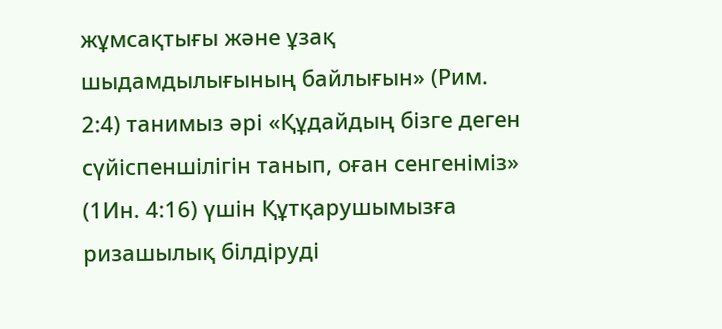жұмсақтығы және ұзақ шыдамдылығының байлығын» (Рим. 2:4) танимыз әрі «Құдайдың бізге деген сүйіспеншілігін танып, оған сенгеніміз» (1Ин. 4:16) үшін Құтқарушымызға ризашылық білдіруді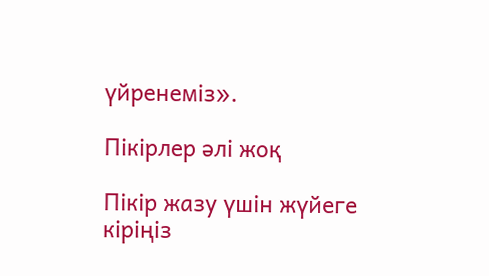үйренеміз».

Пікірлер әлі жоқ

Пікір жазу үшін жүйеге кіріңіз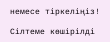немесе тіркеліңіз!

Сілтеме көшірілді